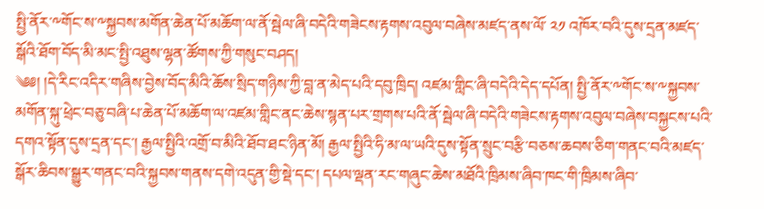སྤྱི་ནོར་༸གོང་ས་༸སྐྱབས་མགོན་ཆེན་པོ་མཆོག་ལ་ནོ་སྦེལ་ཞི་བདེའི་གཟེངས་རྟགས་འབུལ་བཞེས་མཛད་ནས་ལོ་ ༢༡ འཁོར་བའི་དུས་དྲན་མཛད་སྒོའི་ཐོག་བོད་མི་མང་སྤྱི་འཐུས་ལྷན་ཚོགས་ཀྱི་གསུང་བཤད།
༄༅། །དེ་རིང་འདིར་གཞིས་བྱེས་བོད་མིའི་ཆོས་སྲིད་གཉིས་ཀྱི་བླ་ན་མེད་པའི་དབུ་ཁྲིད། འཛམ་གླིང་ཞི་བདེའི་དེད་དཔོན། སྤྱི་ནོར་༸གོང་ས་༸སྐྱབས་མགོན་སྐུ་ཕྲེང་བཅུ་བཞི་པ་ཆེན་པོ་མཆོག་ལ་འཛམ་གླིང་ནང་ཆེས་སྙན་པར་གྲགས་པའི་ནོ་སྦེལ་ཞི་བདེའི་གཟེངས་རྟགས་འབུལ་བཞེས་བསྐྱངས་པའི་དགའ་སྟོན་དུས་དྲན་དང་། རྒྱལ་སྤྱིའི་འགྲོ་བ་མིའི་ཐོབ་ཐང་ཉིན་མོ། རྒྱལ་སྤྱིའི་ཧི་མ་ལ་ཡའི་དུས་སྟོན་སྲུང་བརྩི་བཅས་ཆབས་ཅིག་གནང་བའི་མཛད་སྒོར་ཆིབས་སྒྱུར་གནང་བའི་སྐྱབས་གནས་དགེ་འདུན་གྱི་སྡེ་དང་། དཔལ་ལྡན་རང་གཞུང་ཆེས་མཐོའི་ཁྲིམས་ཞིབ་ཁང་གི་ཁྲིམས་ཞིབ་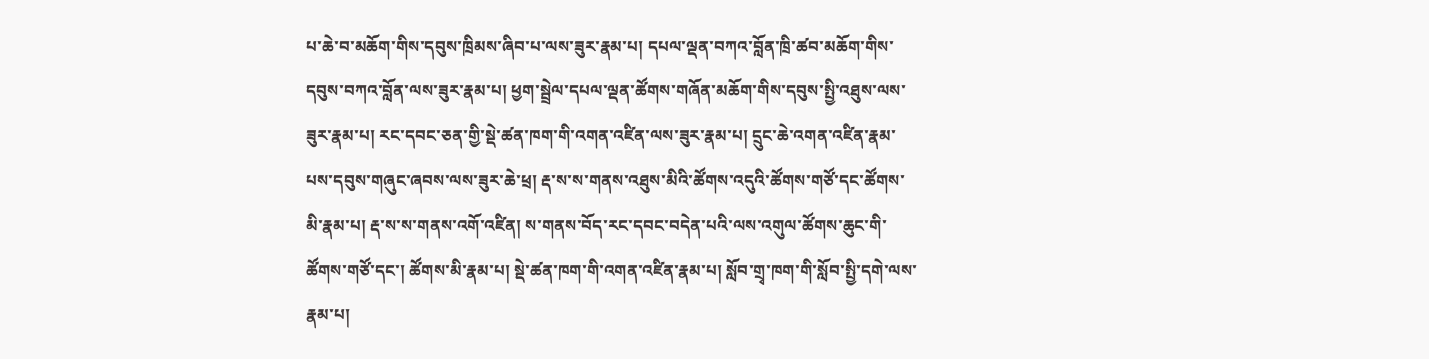པ་ཆེ་བ་མཆོག་གིས་དབུས་ཁྲིམས་ཞིབ་པ་ལས་ཟུར་རྣམ་པ། དཔལ་ལྡན་བཀའ་བློན་ཁྲི་ཚབ་མཆོག་གིས་དབུས་བཀའ་བློན་ལས་ཟུར་རྣམ་པ། ཕྱག་སྦྲེལ་དཔལ་ལྡན་ཚོགས་གཞོན་མཆོག་གིས་དབུས་སྤྱི་འཐུས་ལས་ཟུར་རྣམ་པ། རང་དབང་ཅན་གྱི་སྡེ་ཚན་ཁག་གི་འགན་འཛིན་ལས་ཟུར་རྣམ་པ། དྲུང་ཆེ་འགན་འཛིན་རྣམ་པས་དབུས་གཞུང་ཞབས་ལས་ཟུར་ཆེ་ཕྲ། རྡ་ས་ས་གནས་འཐུས་མིའི་ཚོགས་འདུའི་ཚོགས་གཙོ་དང་ཚོགས་མི་རྣམ་པ། རྡ་ས་ས་གནས་འགོ་འཛིན། ས་གནས་བོད་རང་དབང་བདེན་པའི་ལས་འགུལ་ཚོགས་ཆུང་གི་ཚོགས་གཙོ་དང་། ཚོགས་མི་རྣམ་པ། སྡེ་ཚན་ཁག་གི་འགན་འཛིན་རྣམ་པ། སློབ་གྲྭ་ཁག་གི་སློབ་སྤྱི་དགེ་ལས་རྣམ་པ།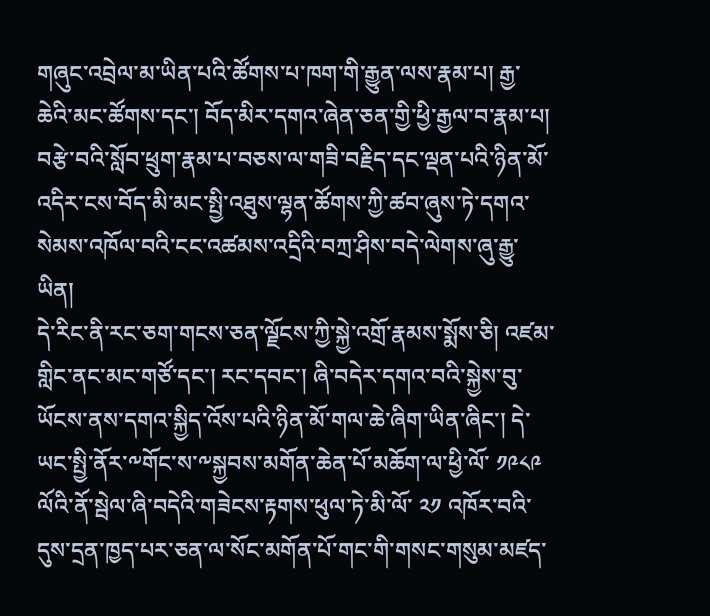གཞུང་འབྲེལ་མ་ཡིན་པའི་ཚོགས་པ་ཁག་གི་རྒྱུན་ལས་རྣམ་པ། རྒྱ་ཆེའི་མང་ཚོགས་དང་། བོད་མིར་དགའ་ཞེན་ཅན་གྱི་ཕྱི་རྒྱལ་བ་རྣམ་པ། བརྩེ་བའི་སློབ་ཕྲུག་རྣམ་པ་བཅས་ལ་གཟི་བརྗིད་དང་ལྡན་པའི་ཉིན་མོ་འདིར་ངས་བོད་མི་མང་སྤྱི་འཐུས་ལྷན་ཚོགས་ཀྱི་ཚབ་ཞུས་ཏེ་དགའ་སེམས་འཁོལ་བའི་ངང་འཚམས་འདྲིའི་བཀྲ་ཤིས་བདེ་ལེགས་ཞུ་རྒྱུ་ཡིན།
དེ་རིང་ནི་རང་ཅག་གངས་ཅན་ལྗོངས་ཀྱི་སྐྱེ་འགྲོ་རྣམས་སྨོས་ཅི། འཛམ་གླིང་ནང་མང་གཙོ་དང་། རང་དབང་། ཞི་བདེར་དགའ་བའི་སྐྱེས་བུ་ཡོངས་ནས་དགའ་སྐྱིད་འོས་པའི་ཉིན་མོ་གལ་ཆེ་ཞིག་ཡིན་ཞིང་། དེ་ཡང་སྤྱི་ནོར་༸གོང་ས་༸སྐྱབས་མགོན་ཆེན་པོ་མཆོག་ལ་ཕྱི་ལོ་ ༡༩༨༩ ལོའི་ནོ་སྦེལ་ཞི་བདེའི་གཟེངས་རྟགས་ཕུལ་ཏེ་མི་ལོ་ ༢༡ འཁོར་བའི་དུས་དྲན་ཁྱད་པར་ཅན་ལ་སོང་མགོན་པོ་གང་གི་གསང་གསུམ་མཛད་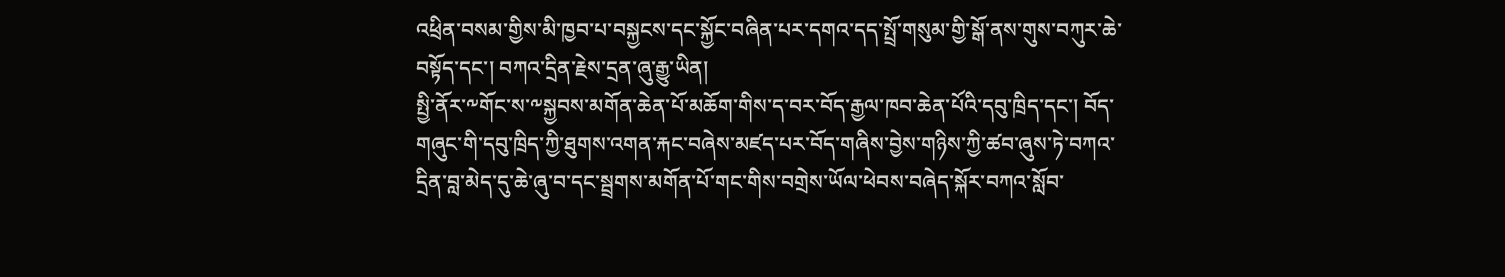འཕྲིན་བསམ་གྱིས་མི་ཁྱབ་པ་བསྐྱངས་དང་སྐྱོང་བཞིན་པར་དགའ་དད་སྤྲོ་གསུམ་གྱི་སྒོ་ནས་གུས་བཀུར་ཆེ་བསྟོད་དང་། བཀའ་དྲིན་རྗེས་དྲན་ཞུ་རྒྱུ་ཡིན།
སྤྱི་ནོར་༸གོང་ས་༸སྐྱབས་མགོན་ཆེན་པོ་མཆོག་གིས་ད་བར་བོད་རྒྱལ་ཁབ་ཆེན་པོའི་དབུ་ཁྲིད་དང་། བོད་གཞུང་གི་དབུ་ཁྲིད་ཀྱི་ཐུགས་འགན་རྐང་བཞེས་མཛད་པར་བོད་གཞིས་བྱེས་གཉིས་ཀྱི་ཚབ་ཞུས་ཏེ་བཀའ་དྲིན་བླ་མེད་དུ་ཆེ་ཞུ་བ་དང་སྦྲགས་མགོན་པོ་གང་གིས་བགྲེས་ཡོལ་ཕེབས་བཞེད་སྐོར་བཀའ་སློབ་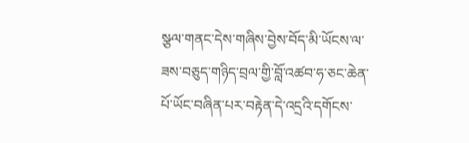སྩལ་གནང་དེས་གཞིས་བྱེས་བོད་མི་ཡོངས་ལ་ཟས་བཅུད་གཉིད་བྲལ་གྱི་བློ་འཚབ་ཧ་ཅང་ཆེན་པོ་ཡོང་བཞིན་པར་བརྟེན་དེ་འདྲའི་དགོངས་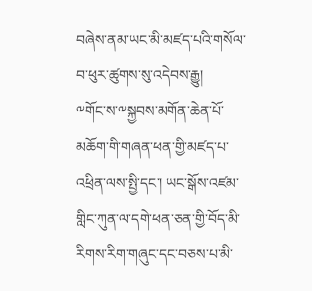བཞེས་ནམ་ཡང་མི་མཛད་པའི་གསོལ་བ་ཕུར་ཚུགས་སུ་འདེབས་རྒྱུ།
༸གོང་ས་༸སྐྱབས་མགོན་ཆེན་པོ་མཆོག་གི་གཞན་ཕན་གྱི་མཛད་པ་འཕྲིན་ལས་སྤྱི་དང་། ཡང་སྒོས་འཛམ་གླིང་ཀུན་ལ་དགེ་ཕན་ཅན་གྱི་བོད་མི་རིགས་རིག་གཞུང་དང་བཅས་པ་མི་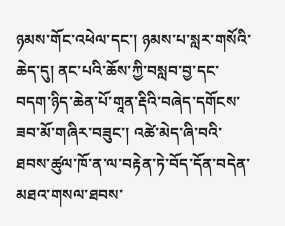ཉམས་གོང་འཕེལ་དང་། ཉམས་པ་སླར་གསོའི་ཆེད་དུ། ནང་པའི་ཆོས་ཀྱི་བསླབ་བྱ་དང་བདག་ཉིད་ཆེན་པོ་གཱན་རྡིའི་བཞེད་དགོངས་ཟབ་མོ་གཞིར་བཟུང་། འཚེ་མེད་ཞི་བའི་ཐབས་ཚུལ་ཁོ་ན་ལ་བརྟེན་ཏེ་བོད་དོན་བདེན་མཐའ་གསལ་ཐབས་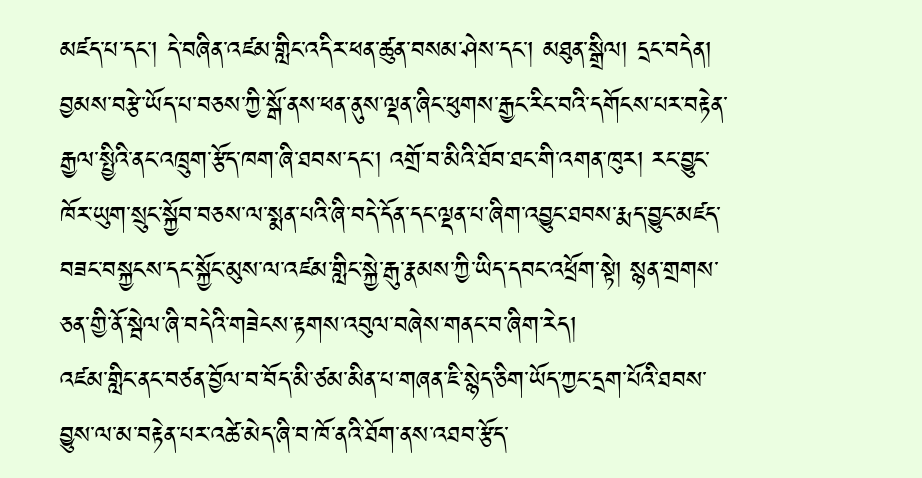མཛད་པ་དང་། དེ་བཞིན་འཛམ་གླིང་འདིར་ཕན་ཚུན་བསམ་ཤེས་དང་། མཐུན་སྒྲིལ། དྲང་བདེན། བྱམས་བརྩེ་ཡོད་པ་བཅས་ཀྱི་སྒོ་ནས་ཕན་ནུས་ལྡན་ཞིང་ཕུགས་རྒྱང་རིང་བའི་དགོངས་པར་བརྟེན་རྒྱལ་སྤྱིའི་ནང་འཁྲུག་རྩོད་ཁག་ཞི་ཐབས་དང་། འགྲོ་བ་མིའི་ཐོབ་ཐང་གི་འགན་ཁུར། རང་བྱུང་ཁོར་ཡུག་སྲུང་སྐྱོབ་བཅས་ལ་སྨན་པའི་ཞི་བདེ་དོན་དང་ལྡན་པ་ཞིག་འབྱུང་ཐབས་རྨད་བྱུང་མཛད་བཟང་བསྐྱངས་དང་སྐྱོང་མུས་ལ་འཛམ་གླིང་སྐྱེ་རྒུ་རྣམས་ཀྱི་ཡིད་དབང་འཕྲོག་སྟེ། སྙན་གྲགས་ཅན་གྱི་ནོ་སྦེལ་ཞི་བདེའི་གཟེངས་རྟགས་འབུལ་བཞེས་གནང་བ་ཞིག་རེད།
འཛམ་གླིང་ནང་བཙན་བྱོལ་བ་བོད་མི་ཙམ་མིན་པ་གཞན་ཇི་སྙེད་ཅིག་ཡོད་ཀྱང་དྲག་པོའི་ཐབས་བྱུས་ལ་མ་བརྟེན་པར་འཚེ་མེད་ཞི་བ་ཁོ་ནའི་ཐོག་ནས་འཐབ་རྩོད་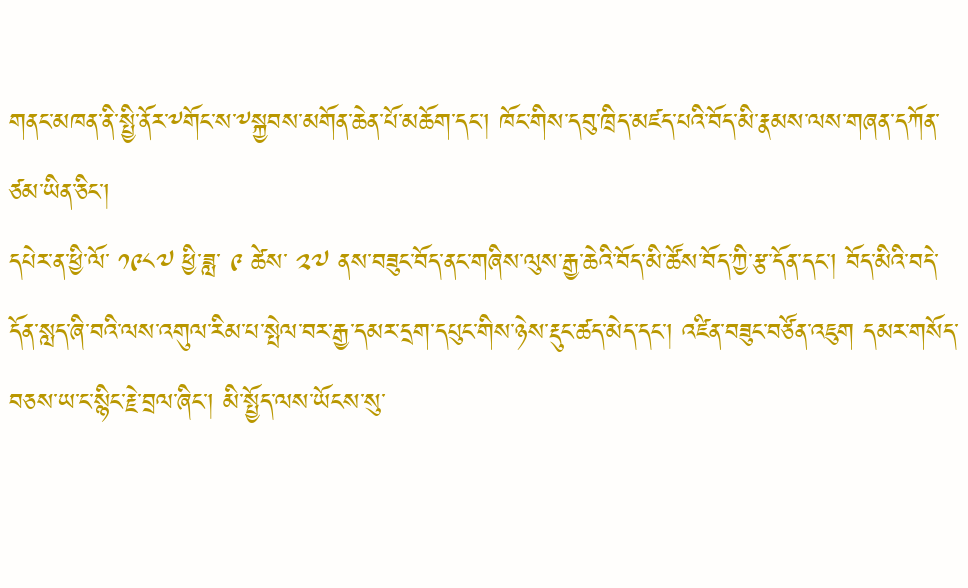གནང་མཁན་ནི་སྤྱི་ནོར་༸གོང་ས་༸སྐྱབས་མགོན་ཆེན་པོ་མཆོག་དང་། ཁོང་གིས་དབུ་ཁྲིད་མཛད་པའི་བོད་མི་རྣམས་ལས་གཞན་དཀོན་ཙམ་ཡིན་ཅིང་།
དཔེར་ན་ཕྱི་ལོ་ ༡༩༨༧ ཕྱི་ཟླ་ ༩ ཚེས་ ༢༧ ནས་བཟུང་བོད་ནང་གཞིས་ལུས་རྒྱ་ཆེའི་བོད་མི་ཚོས་བོད་ཀྱི་རྩ་དོན་དང་། བོད་མིའི་བདེ་དོན་སླད་ཞི་བའི་ལས་འགུལ་རིམ་པ་སྤེལ་བར་རྒྱ་དམར་དྲག་དཔུང་གིས་ཉེས་རྡུང་ཚད་མེད་དང་། འཛིན་བཟུང་བཙོན་འཇུག དམར་གསོད་བཅས་ཡ་ང་སྙིང་རྗེ་བྲལ་ཞིང་། མི་སྤྱོད་ལས་ཡོངས་སུ་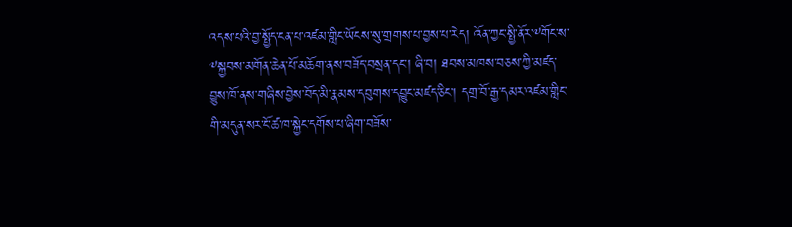འདས་པའི་བྱ་སྤྱོད་ངན་པ་འཛམ་གླིང་ཡོངས་སུ་གྲགས་པ་བྱས་པ་རེད། འོན་ཀྱང་སྤྱི་ནོར་༸གོང་ས་༸སྐྱབས་མགོན་ཆེན་པོ་མཆོག་ནས་བཟོད་བསྲན་དང་། ཞི་བ། ཐབས་མཁས་བཅས་ཀྱི་མཛད་བྱུས་ཁོ་ནས་གཞིས་བྱེས་བོད་མི་རྣམས་དབུགས་དབྱུང་མཛད་ཅིང་། དགྲ་བོ་རྒྱ་དམར་འཛམ་གླིང་གི་མདུན་སར་ངོ་ཚ་ཁ་སྐྱེང་དགོས་པ་ཞིག་བཟོས་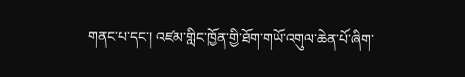གནང་པ་དང་། འཛམ་གླིང་ཁྱོན་གྱི་ཐོག་གཡོ་འགུལ་ཆེན་པོ་ཞིག་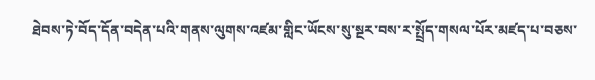ཐེབས་ཏེ་བོད་དོན་བདེན་པའི་གནས་ལུགས་འཛམ་གླིང་ཡོངས་སུ་སྔར་བས་ར་སྤྲོད་གསལ་པོར་མཛད་པ་བཅས་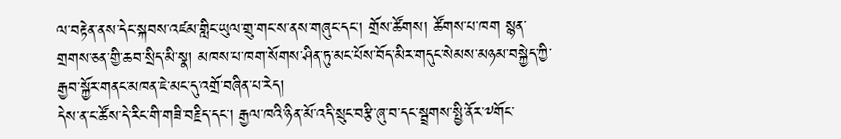ལ་བརྟེན་ནས་དེང་སྐབས་འཛམ་གླིང་ཡུལ་གྲུ་གང་ས་ནས་གཞུང་དང་། གྲོས་ཚོགས། ཚོགས་པ་ཁག སྙན་གྲགས་ཅན་གྱི་ཆབ་སྲིད་མི་སྣ། མཁས་པ་ཁག་སོགས་ཤིན་ཏུ་མང་པོས་བོད་མིར་གདུང་སེམས་མཉམ་བསྐྱེད་ཀྱི་རྒྱབ་སྐྱོར་གནང་མཁན་ཇེ་མང་དུ་འགྲོ་བཞིན་པ་རེད།
དེས་ན་ང་ཚོས་དེ་རིང་གི་གཟི་བརྗིད་དང་། རྒྱལ་ཁའི་ཉིན་མོ་འདི་སྲུང་བརྩི་ཞུ་བ་དང་སྦྲགས་སྤྱི་ནོར་༸གོང་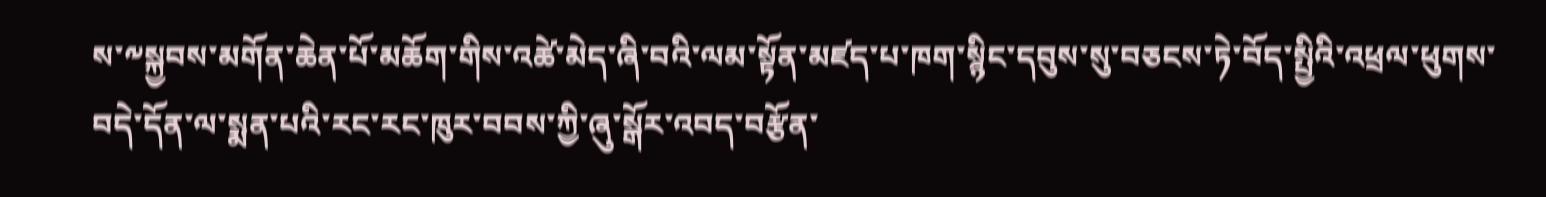ས་༸སྐྱབས་མགོན་ཆེན་པོ་མཆོག་གིས་འཚེ་མེད་ཞི་བའི་ལམ་སྟོན་མཛད་པ་ཁག་སྙིང་དབུས་སུ་བཅངས་ཏེ་བོད་སྤྱིའི་འཕྲལ་ཕུགས་བདེ་དོན་ལ་སྨན་པའི་རང་རང་ཁུར་བབས་ཀྱི་ཞུ་སྒོར་འབད་བརྩོན་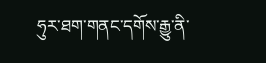ཧུར་ཐག་གནང་དགོས་རྒྱུ་ནི་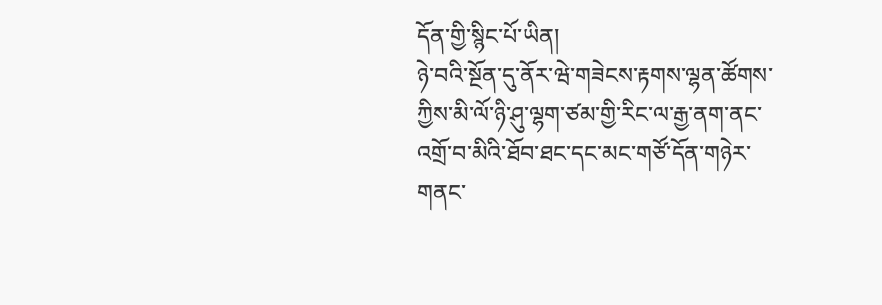དོན་གྱི་སྙིང་པོ་ཡིན།
ཉེ་བའི་སྔོན་དུ་ནོར་ཝེ་གཟེངས་རྟགས་ལྷན་ཚོགས་ཀྱིས་མི་ལོ་ཉི་ཤུ་ལྷག་ཙམ་གྱི་རིང་ལ་རྒྱ་ནག་ནང་འགྲོ་བ་མིའི་ཐོབ་ཐང་དང་མང་གཙོ་དོན་གཉེར་གནང་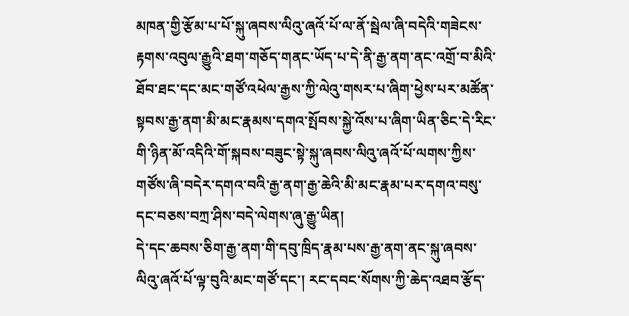མཁན་གྱི་རྩོམ་པ་པོ་སྐུ་ཞབས་ལིའུ་ཞའོ་པོ་ལ་ནོ་སྦེལ་ཞི་བདེའི་གཟེངས་རྟགས་འབུལ་རྒྱུའི་ཐག་གཅོད་གནང་ཡོད་པ་དེ་ནི་རྒྱ་ནག་ནང་འགྲོ་བ་མིའི་ཐོབ་ཐང་དང་མང་གཙོ་འཕེལ་རྒྱས་ཀྱི་ལེའུ་གསར་པ་ཞིག་ཕྱེས་པར་མཚོན་སྟབས་རྒྱ་ནག་མི་མང་རྣམས་དགའ་སྤོབས་སྐྱེ་འོས་པ་ཞིག་ཡིན་ཅིང་དེ་རིང་གི་ཉིན་མོ་འདིའི་གོ་སྐབས་བཟུང་སྟེ་སྐུ་ཞབས་ལིའུ་ཞའོ་པོ་ལགས་ཀྱིས་གཙོས་ཞི་བདེར་དགའ་བའི་རྒྱ་ནག་རྒྱ་ཆེའི་མི་མང་རྣམ་པར་དགའ་བསུ་དང་བཅས་བཀྲ་ཤིས་བདེ་ལེགས་ཞུ་རྒྱུ་ཡིན།
དེ་དང་ཆབས་ཅིག་རྒྱ་ནག་གི་དབུ་ཁྲིད་རྣམ་པས་རྒྱ་ནག་ནང་སྐུ་ཞབས་ལིའུ་ཞའོ་པོ་ལྟ་བུའི་མང་གཙོ་དང་། རང་དབང་སོགས་ཀྱི་ཆེད་འཐབ་རྩོད་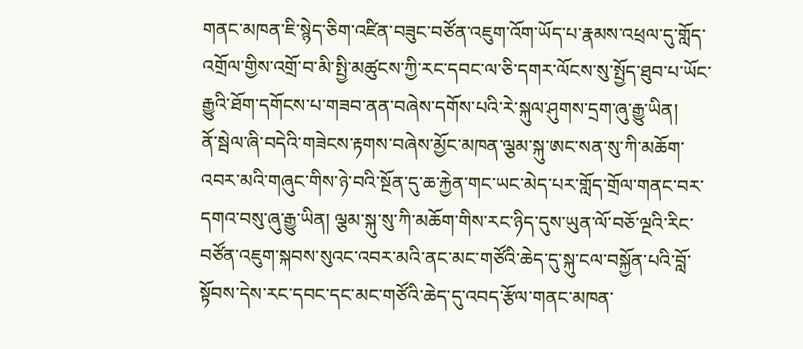གནང་མཁན་ཇི་སྙེད་ཅིག་འཛིན་བཟུང་བཙོན་འཇུག་འོག་ཡོད་པ་རྣམས་འཕྲལ་དུ་གློད་འགྲོལ་གྱིས་འགྲོ་བ་མི་སྤྱི་མཚུངས་ཀྱི་རང་དབང་ལ་ཅི་དགར་ལོངས་སུ་སྤྱོད་ཐུབ་པ་ཡོང་རྒྱུའི་ཐོག་དགོངས་པ་གཟབ་ནན་བཞེས་དགོས་པའི་རེ་སྐུལ་ཤུགས་དྲག་ཞུ་རྒྱུ་ཡིན།
ནོ་སྦེལ་ཞི་བདེའི་གཟེངས་རྟགས་བཞེས་མྱོང་མཁན་ལྕམ་སྐུ་ཨང་སན་སུ་ཀི་མཆོག་འབར་མའི་གཞུང་གིས་ཉེ་བའི་སྔོན་དུ་ཆ་རྐྱེན་གང་ཡང་མེད་པར་གློད་གྲོལ་གནང་བར་དགའ་བསུ་ཞུ་རྒྱུ་ཡིན། ལྕམ་སྐུ་སུ་ཀི་མཆོག་གིས་རང་ཉིད་དུས་ཡུན་ལོ་བཅོ་ལྔའི་རིང་བཙོན་འཇུག་སྐབས་སུའང་འབར་མའི་ནང་མང་གཙོའི་ཆེད་དུ་སྐུ་ངལ་བསྐྱོན་པའི་བློ་སྟོབས་དེས་རང་དབང་དང་མང་གཙོའི་ཆེད་དུ་འབད་རྩོལ་གནང་མཁན་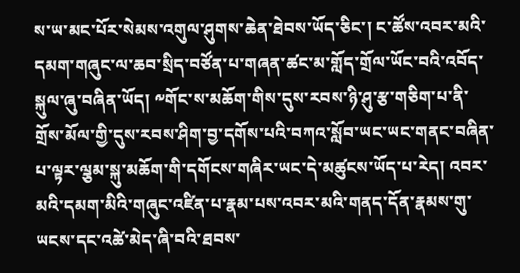ས་ཡ་མང་པོར་སེམས་འགུལ་ཤུགས་ཆེན་ཐེབས་ཡོད་ཅིང་། ང་ཚོས་འབར་མའི་དམག་གཞུང་ལ་ཆབ་སྲིད་བཙོན་པ་གཞན་ཚང་མ་གློད་གྲོལ་ཡོང་བའི་འབོད་སྐུལ་ཞུ་བཞིན་ཡོད། ༸གོང་ས་མཆོག་གིས་དུས་རབས་ཉི་ཤུ་རྩ་གཅིག་པ་ནི་གྲོས་མོལ་གྱི་དུས་རབས་ཤིག་བྱ་དགོས་པའི་བཀའ་སློབ་ཡང་ཡང་གནང་བཞིན་པ་ལྟར་ལྕམ་སྐུ་མཆོག་གི་དགོངས་གཞིར་ཡང་དེ་མཚུངས་ཡོད་པ་རེད། འབར་མའི་དམག་མིའི་གཞུང་འཛིན་པ་རྣམ་པས་འབར་མའི་གནད་དོན་རྣམས་གུ་ཡངས་དང་འཚེ་མེད་ཞི་བའི་ཐབས་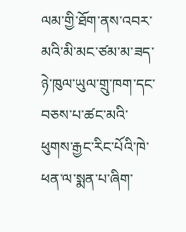ལམ་གྱི་ཐོག་ནས་འབར་མའི་མི་མང་ཙམ་མ་ཟད་ཉེ་ཁུལ་ཡུལ་གྲུ་ཁག་དང་བཅས་པ་ཚང་མའི་ཕུགས་རྒྱང་རིང་པོའི་ཁེ་ཕན་ལ་སྨན་པ་ཞིག་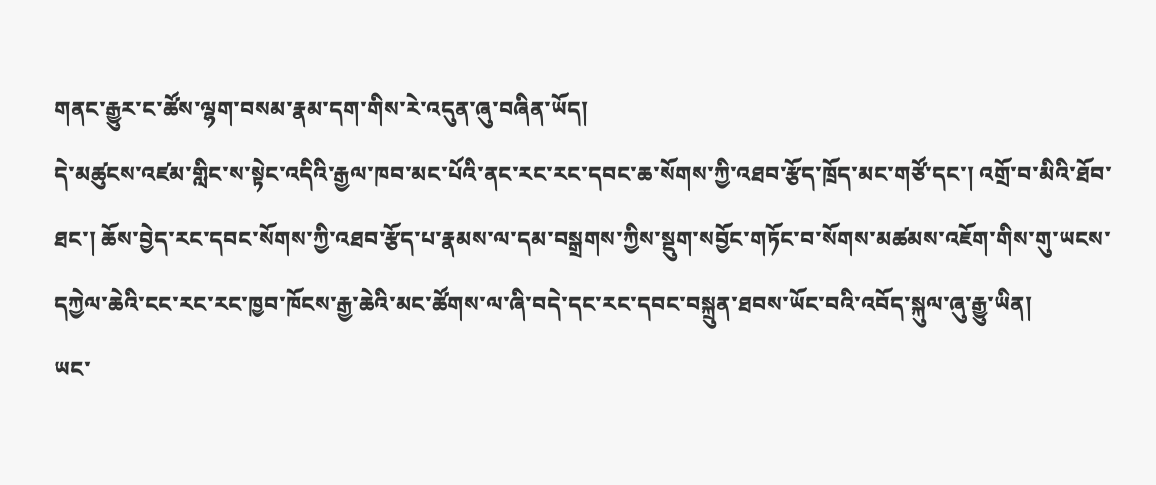གནང་རྒྱུར་ང་ཚོས་ལྷག་བསམ་རྣམ་དག་གིས་རེ་འདུན་ཞུ་བཞིན་ཡོད།
དེ་མཚུངས་འཛམ་གླིང་ས་སྟེང་འདིའི་རྒྱལ་ཁབ་མང་པོའི་ནང་རང་རང་དབང་ཆ་སོགས་ཀྱི་འཐབ་རྩོད་ཁྲོད་མང་གཙོ་དང་། འགྲོ་བ་མིའི་ཐོབ་ཐང་། ཆོས་བྱེད་རང་དབང་སོགས་ཀྱི་འཐབ་རྩོད་པ་རྣམས་ལ་དམ་བསྒྲགས་ཀྱིས་སྡུག་སབྱོང་གཏོང་བ་སོགས་མཚམས་འཇོག་གིས་གུ་ཡངས་དཀྱེལ་ཆེའི་ངང་རང་རང་ཁྱབ་ཁོངས་རྒྱ་ཆེའི་མང་ཚོགས་ལ་ཞི་བདེ་དང་རང་དབང་བསྐྲུན་ཐབས་ཡོང་བའི་འབོད་སྐུལ་ཞུ་རྒྱུ་ཡིན།
ཡང་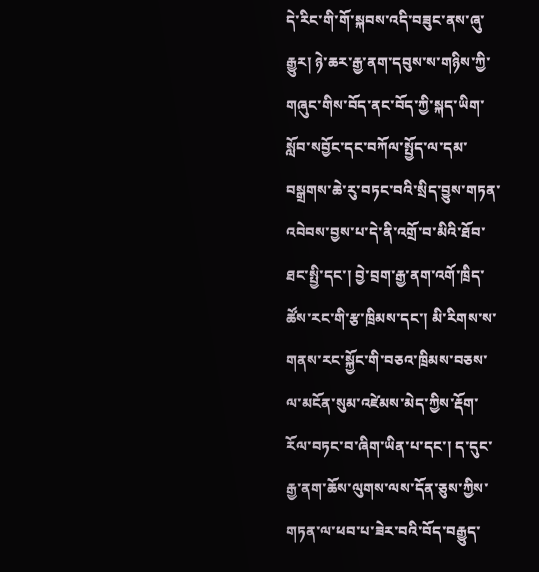དེ་རིང་གི་གོ་སྐབས་འདི་བཟུང་ནས་ཞུ་རྒྱུར། ཉེ་ཆར་རྒྱ་ནག་དབུས་ས་གཉིས་ཀྱི་གཞུང་གིས་བོད་ནང་བོད་ཀྱི་སྐད་ཡིག་སློབ་སབྱོང་དང་བཀོལ་སྤྱོད་ལ་དམ་བསྒྲགས་ཆེ་རུ་བཏང་བའི་སྲིད་བྱུས་གཏན་འབེབས་བྱས་པ་དེ་ནི་འགྲོ་བ་མིའི་ཐོབ་ཐང་སྤྱི་དང་། བྱེ་བྲག་རྒྱ་ནག་འགོ་ཁྲིད་ཚོས་རང་གི་རྩ་ཁྲིམས་དང་། མི་རིགས་ས་གནས་རང་སྐྱོང་གི་བཅའ་ཁྲིམས་བཅས་ལ་མངོན་སུམ་འཛེམས་མེད་ཀྱིས་རྡོག་རོལ་བཏང་བ་ཞིག་ཡིན་པ་དང་། ད་དུང་རྒྱ་ནག་ཆོས་ལུགས་ལས་དོན་ཅུས་ཀྱིས་གཏན་ལ་ཕབ་པ་ཟེར་བའི་བོད་བརྒྱུད་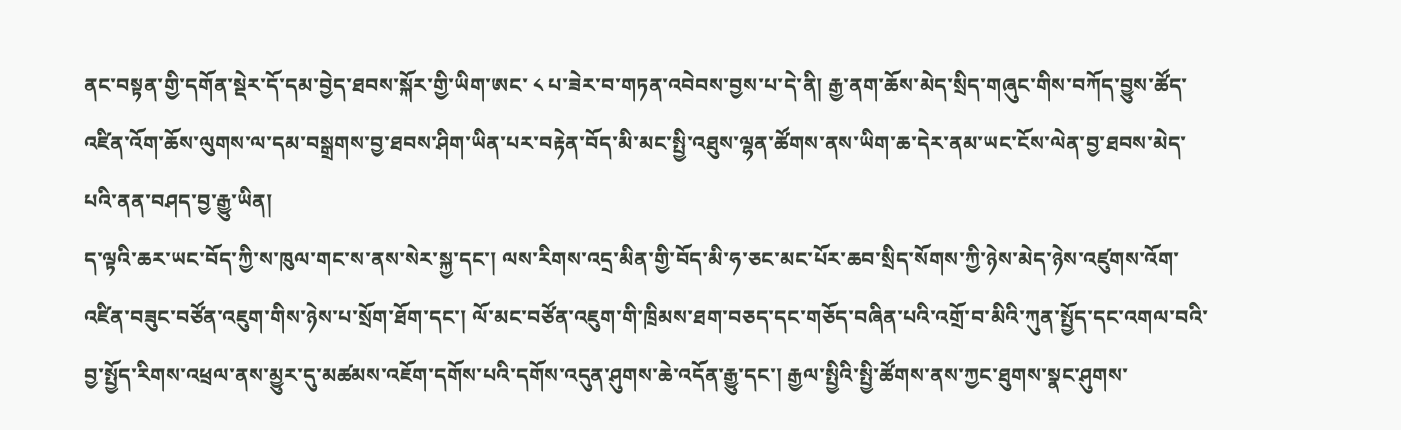ནང་བསྟན་གྱི་དགོན་སྡེར་དོ་དམ་བྱེད་ཐབས་སྐོར་གྱི་ཡིག་ཨང་ ༨ པ་ཟེར་བ་གཏན་འབེབས་བྱས་པ་དེ་ནི། རྒྱ་ནག་ཆོས་མེད་སྲིད་གཞུང་གིས་བཀོད་བྱུས་ཚོད་འཛིན་འོག་ཆོས་ལུགས་ལ་དམ་བསྒྲགས་བྱ་ཐབས་ཤིག་ཡིན་པར་བརྟེན་བོད་མི་མང་སྤྱི་འཐུས་ལྷན་ཚོགས་ནས་ཡིག་ཆ་དེར་ནམ་ཡང་ངོས་ལེན་བྱ་ཐབས་མེད་པའི་ནན་བཤད་བྱ་རྒྱུ་ཡིན།
ད་ལྟའི་ཆར་ཡང་བོད་ཀྱི་ས་ཁུལ་གང་ས་ནས་སེར་སྐྱ་དང་། ལས་རིགས་འདྲ་མིན་གྱི་བོད་མི་ཧ་ཅང་མང་པོར་ཆབ་སྲིད་སོགས་ཀྱི་ཉེས་མེད་ཉེས་འཛུགས་འོག་འཛིན་བཟུང་བཙོན་འཇུག་གིས་ཉེས་པ་སྲོག་ཐོག་དང་། ལོ་མང་བཙོན་འཇུག་གི་ཁྲིམས་ཐག་བཅད་དང་གཅོད་བཞིན་པའི་འགྲོ་བ་མིའི་ཀུན་སྤྱོད་དང་འགལ་བའི་བྱ་སྤྱོད་རིགས་འཕྲལ་ནས་མྱུར་དུ་མཚམས་འཇོག་དགོས་པའི་དགོས་འདུན་ཤུགས་ཆེ་འདོན་རྒྱུ་དང་། རྒྱལ་སྤྱིའི་སྤྱི་ཚོགས་ནས་ཀྱང་ཐུགས་སྣང་ཤུགས་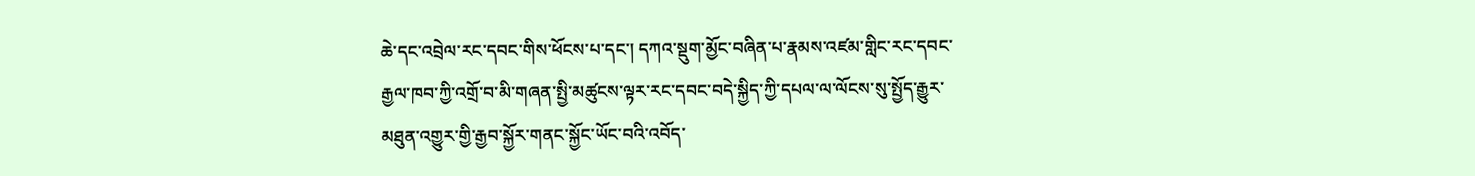ཆེ་དང་འབྲེལ་རང་དབང་གིས་ཕོངས་པ་དང་། དཀའ་སྡུག་མྱོང་བཞིན་པ་རྣམས་འཛམ་གླིང་རང་དབང་རྒྱལ་ཁབ་ཀྱི་འགྲོ་བ་མི་གཞན་སྤྱི་མཚུངས་ལྟར་རང་དབང་བདེ་སྐྱིད་ཀྱི་དཔལ་ལ་ལོངས་སུ་སྤྱོད་རྒྱུར་མཐུན་འགྱུར་གྱི་རྒྱབ་སྐྱོར་གནང་སྐྱོང་ཡོང་བའི་འབོད་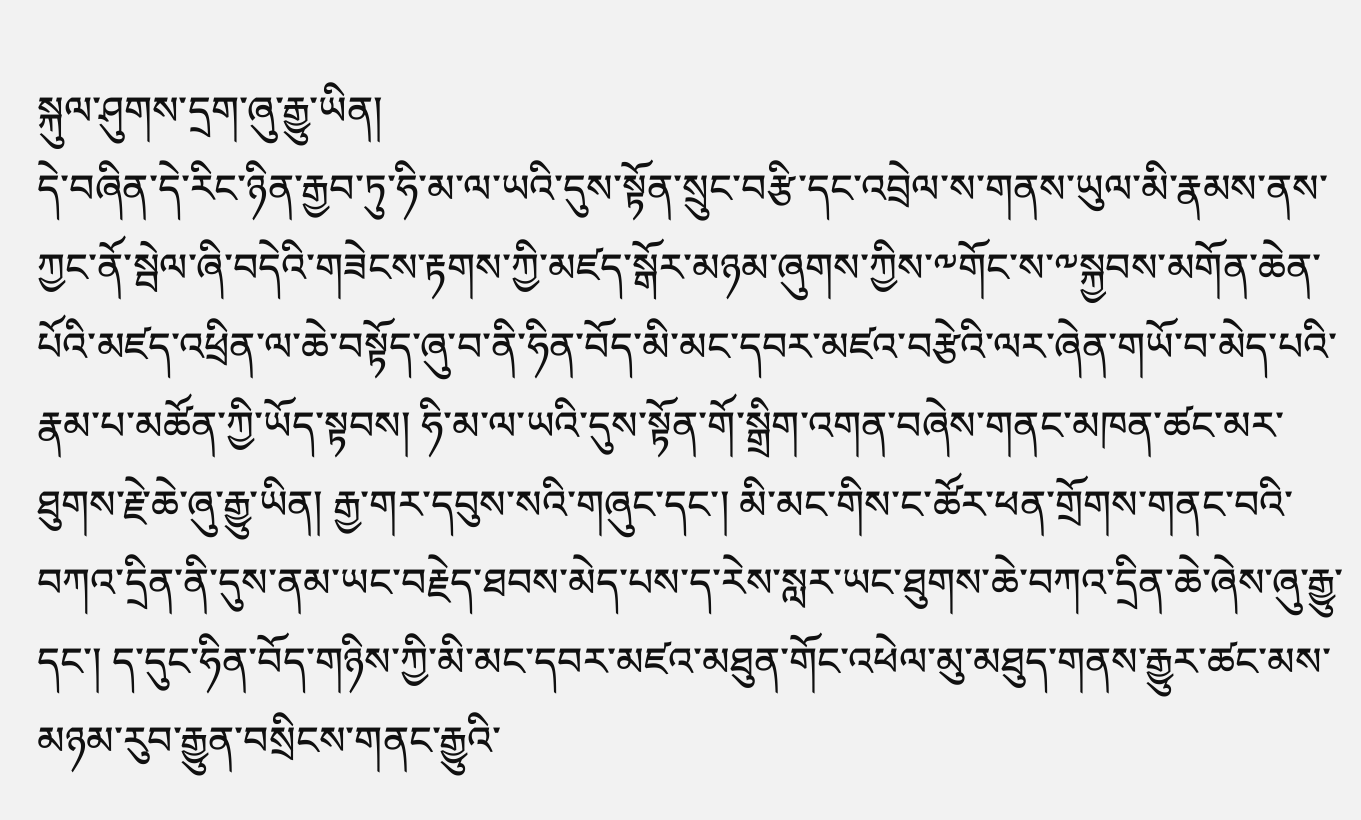སྐུལ་ཤུགས་དྲག་ཞུ་རྒྱུ་ཡིན།
དེ་བཞིན་དེ་རིང་ཉིན་རྒྱབ་ཏུ་ཧི་མ་ལ་ཡའི་དུས་སྟོན་སྲུང་བརྩི་དང་འབྲེལ་ས་གནས་ཡུལ་མི་རྣམས་ནས་ཀྱང་ནོ་སྦེལ་ཞི་བདེའི་གཟེངས་རྟགས་ཀྱི་མཛད་སྒོར་མཉམ་ཞུགས་ཀྱིས་༸གོང་ས་༸སྐྱབས་མགོན་ཆེན་པོའི་མཛད་འཕྲིན་ལ་ཆེ་བསྟོད་ཞུ་བ་ནི་ཧིན་བོད་མི་མང་དབར་མཛའ་བརྩེའི་ལར་ཞེན་གཡོ་བ་མེད་པའི་རྣམ་པ་མཚོན་ཀྱི་ཡོད་སྟབས། ཧི་མ་ལ་ཡའི་དུས་སྟོན་གོ་སྒྲིག་འགན་བཞེས་གནང་མཁན་ཚང་མར་ཐུགས་རྗེ་ཆེ་ཞུ་རྒྱུ་ཡིན། རྒྱ་གར་དབུས་སའི་གཞུང་དང་། མི་མང་གིས་ང་ཚོར་ཕན་གྲོགས་གནང་བའི་བཀའ་དྲིན་ནི་དུས་ནམ་ཡང་བརྗེད་ཐབས་མེད་པས་ད་རེས་སླར་ཡང་ཐུགས་ཆེ་བཀའ་དྲིན་ཆེ་ཞེས་ཞུ་རྒྱུ་དང་། ད་དུང་ཧིན་བོད་གཉིས་ཀྱི་མི་མང་དབར་མཛའ་མཐུན་གོང་འཕེལ་མུ་མཐུད་གནས་རྒྱུར་ཚང་མས་མཉམ་རུབ་རྒྱུན་བསྲིངས་གནང་རྒྱུའི་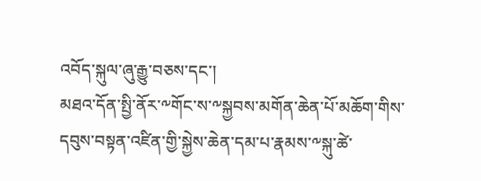འབོད་སྐུལ་ཞུ་རྒྱུ་བཅས་དང་།
མཐའ་དོན་སྤྱི་ནོར་༸གོང་ས་༸སྐྱབས་མགོན་ཆེན་པོ་མཆོག་གིས་དབུས་བསྟན་འཛིན་གྱི་སྐྱེས་ཆེན་དམ་པ་རྣམས་༸སྐུ་ཚེ་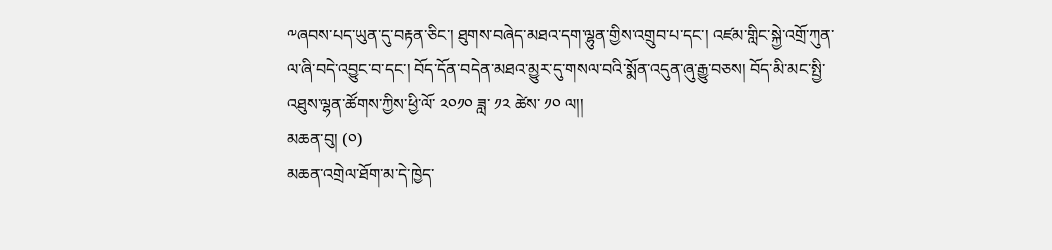༸ཞབས་པད་ཡུན་དུ་བརྟན་ཅིང་། ཐུགས་བཞེད་མཐའ་དག་ལྷུན་གྱིས་འགྲུབ་པ་དང་། འཛམ་གླིང་སྐྱེ་འགྲོ་ཀུན་ལ་ཞི་བདེ་འབྱུང་བ་དང་། བོད་དོན་བདེན་མཐའ་མྱུར་དུ་གསལ་བའི་སྨོན་འདུན་ཞུ་རྒྱུ་བཅས། བོད་མི་མང་སྤྱི་འཐུས་ལྷན་ཚོགས་ཀྱིས་ཕྱི་ལོ་ ༢༠༡༠ ཟླ་ ༡༢ ཚེས་ ༡༠ ལ།།
མཆན་བུ། (༠)
མཆན་འགྲེལ་ཐོག་མ་དེ་ཁྱེད་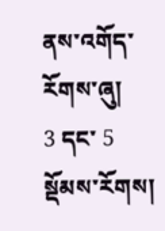ནས་འགོད་རོགས་ཞུ།
3 དང་ 5 སྡོམས་རོགས།